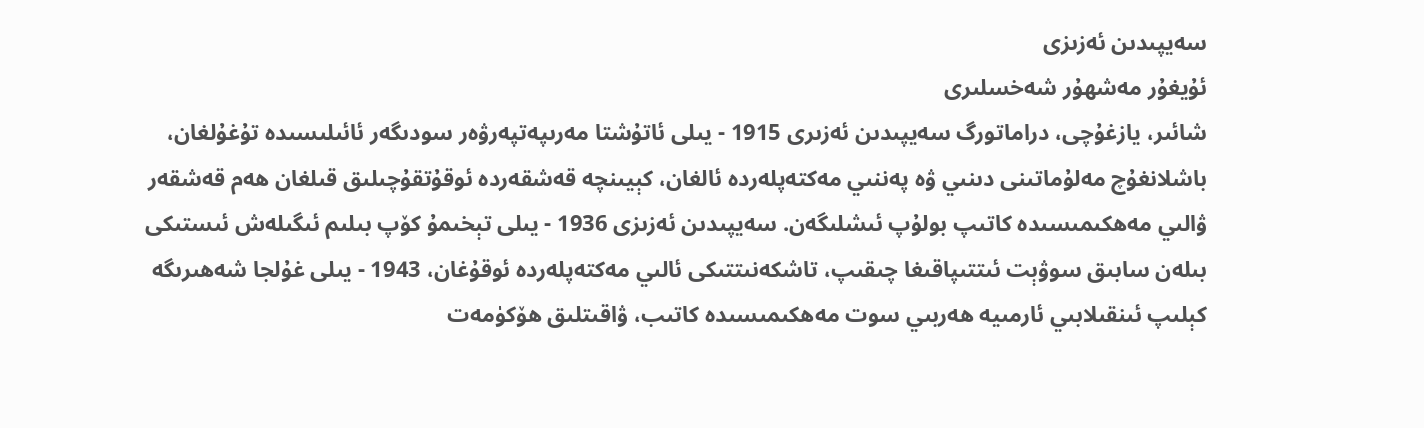سەيپىدىن ئەزىزى
ئۇيغۇر مەشھۇر شەخسلىرى
شائىر، يازغۇچى، دراماتورگ سەيپىدىن ئەزىرى 1915 - يىلى ئاتۇشتا مەرىپەتپەرۋەر سودىگەر ئائىلىسىدە تۇغۇلغان، باشلانغۇچ مەلۇماتىنى دىنىي ۋە پەننىي مەكتەپلەردە ئالغان، كېيىنچە قەشقەردە ئوقۇتقۇچىلىق قىلغان ھەم قەشقەر ۋالىي مەھكىمىسىدە كاتىپ بولۇپ ئىشلىگەن. سەيپىدىن ئەزىزى 1936 - يىلى تېخىمۇ كۆپ بىلىم ئىگىلەش ئىستىكى بىلەن سابىق سوۋېت ئىتتىپاقىغا چىقىپ، تاشكەنىتتىكى ئالىي مەكتەپلەردە ئوقۇغان، 1943 - يىلى غۇلجا شەھىرىگە كېلىپ ئىنقىلابىي ئارمىيە ھەربىي سوت مەھكىمىسىدە كاتىب، ۋاقىتلىق ھۆكۈمەت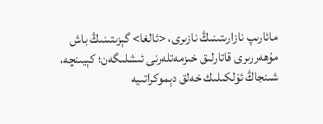مائارىپ نازارىتىنىڭ نازىرى، <ئالغا> گېزىتىنىڭ باش مۇھەررىرى قاتارلىق خىزمەتلەرنى ئىشلىگەن؛ كېيىنچە، شىنجاڭ ئۆلكىلىك خەلق دېموكراتىيە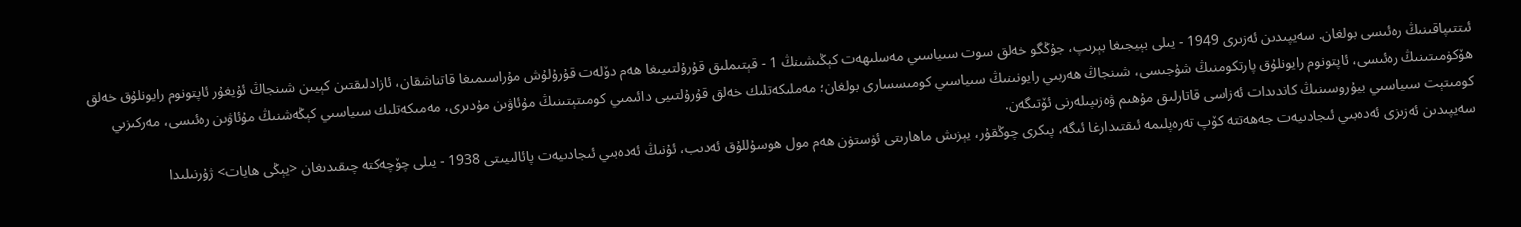ئىتتىپاقىنىڭ رەئىسى بولغان. سەيپىدىن ئەزىرى 1949 - يىلى بېيجىغا بېرىپ، جۇڭگو خەلق سوت سىياسىي مەسلىھەت كېڭىشىنڭ 1 - قېتىملىق قۇرۇلتىيىغا ھەم دۆلەت قۇرۇلۇش مۇراسىمىغا قاتناشقان، ئازادلىقتىن كېيىن شىنجاڭ ئۇيغۇر ئاپتونوم رايونلۇق خەلق ھۆكۈمىتىنىڭ رەئىسى، ئاپتونوم رايونلۇق پارتكومنىڭ شۇجىسى، شىنجاڭ ھەربىي رايونىنىڭ سىياسىي كومىسسارى بولغان؛ مەملىكەتلىك خەلق قۇرۇلتىيى دائىمىي كومىتېتىنىڭ مۇئاۋىن مۇدىرى، مەمىكەتلىك سىياسىي كېڭەشنىڭ مۇئاۋىن رەئىسى، مەركىزىي كومىتېت سىياسىي بيۇروسىنىڭ كاندىدات ئەزاسى قاتارلىق مۇھىم ۋەزىپىلەرنى ئۆتىگەن.
سەيپىدىن ئەزىزى ئەدەبىي ئىجادىيەت جەھەتتە كۆپ تەرەپلىمە ئىقتىدارغا ئىگە، پىكرى چوڭقۇر، يېزىش ماھارىتى ئۈستۈن ھەم مول ھوسۇللۇق ئەدىب، ئۇنىڭ ئەدەبىي ئىجادىيەت پائالىيىتى 1938 - يىلى چۆچەكتە چىقىدىغان <يېڭى ھايات> ژۇرنىلىدا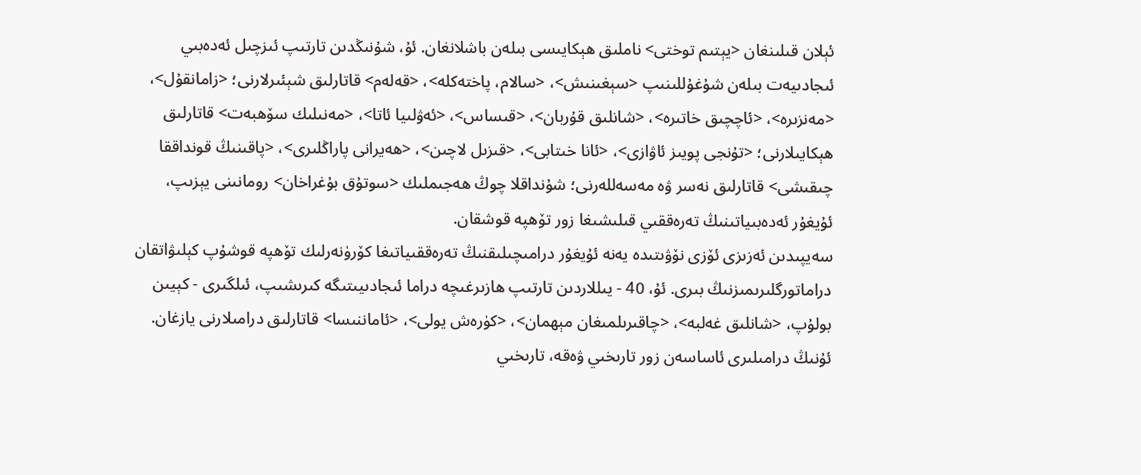ئېلان قىلىنغان <يېتىم توختى> ناملىق ھېكايىسى بىلەن باشلانغان. ئۇ، شۇنىڭدىن تارتىپ ئىزچىل ئەدەبىي ئىجادىيەت بىلەن شۇغۇللىنىپ <سېغىنىش>، <سالام، پاختەكلە>، <قەلەم> قاتارلىق شېئىرلارنى؛ <زامانقۇل>، <مەنزىرە>، <ئاچچىق خاتىرە>، <شانلىق قۇربان>، <قىساس>، <ئەۋلىيا ئاتا>، <مەنىلىك سۆھبەت> قاتارلىق ھېكايىلارنى؛ <تۇنجى پويىز ئاۋازى>، <ئانا خىتابى>، <قىزىل لاچىن>، <ھەيرانى پاراڭلىرى>، <پاقىنىڭ قونداققا چىقىشى> قاتارلىق نەسر ۋە مەسەللەرنى؛ شۇنداقلا چوڭ ھەجىملىك <سوتۇق بۇغراخان> رومانىنى يېزىپ، ئۇيغۇر ئەدەبىياتىنىڭ تەرەققىي قىلىشىغا زور تۆھپە قوشقان.
سەيپىدىن ئەزىزى ئۆزى نۆۋىتىدە يەنە ئۇيغۇر درامىچىلىقنىڭ تەرەققىياتىغا كۆرۈنەرلىك تۆھپە قوشۇپ كېلىۋاتقان دراماتورگلىرىمىزنىڭ بىرى. ئۇ، 40 - يىللاردىن تارتىپ ھازىرغىچە دراما ئىجادىيىتىگە كىرىشىپ، ئىلگىرى - كېيىن بولۇپ، <شانلىق غەلبە>، <چاقىرىلمىغان مېھمان>، <كۈرەش يولى>، <ئاماننىسا> قاتارلىق درامىلارنى يازغان. ئۇنىڭ درامىلىرى ئاساسەن زور تارىخىي ۋەقە، تارىخىي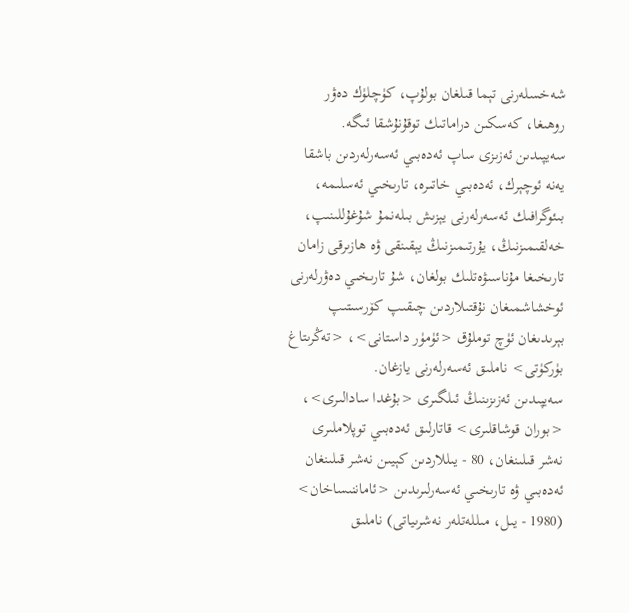شەخسلەرنى تېما قىلغان بولۇپ، كۈچلۈك دەۋر روھىغا، كەسكىن دراماتىك توقۇنۇشقا ئىگە.
سەيپىدىن ئەزىزى ساپ ئەدەبىي ئەسەرلەردىن باشقا يەنە ئوچېرك، ئەدەبىي خاتىرە، تارىخىي ئەسلىمە، بىئوگرافىك ئەسەرلەرنى يېزىش بىلەنمۇ شۇغۇللىنىپ، خەلقىمىزنىڭ، يۇرتىمىزنىڭ يېقىنقى ۋە ھازىرقى زامان تارىخىغا مۇناسىۋەتلىك بولغان، شۇ تارىخىي دەۋرلەرنى ئوخشاشمىغان نۇقتىلاردىن چىقىپ كۆرسىتىپ بېرىدىغان ئۈچ توملۇق <ئۈمۈر داستانى>، <تەڭرىتاغ بۈركۈتى> ناملىق ئەسەرلەرنى يازغان.
سەيپىدىن ئەزىزىنىڭ ئىلگىرى <بۇغدا سادالىرى>، <بوران قوشاقلىرى> قاتارلىق ئەدەبىي توپلاملىرى نەشر قىلىنغان، 80 - يىللاردىن كېيىن نەشر قىلىنغان ئەدەبىي ۋە تارىخىي ئەسەرلىرىدىن <ئاماننىساخان> (1980 - يىل، مىللەتلەر نەشرىياتى) ناملىق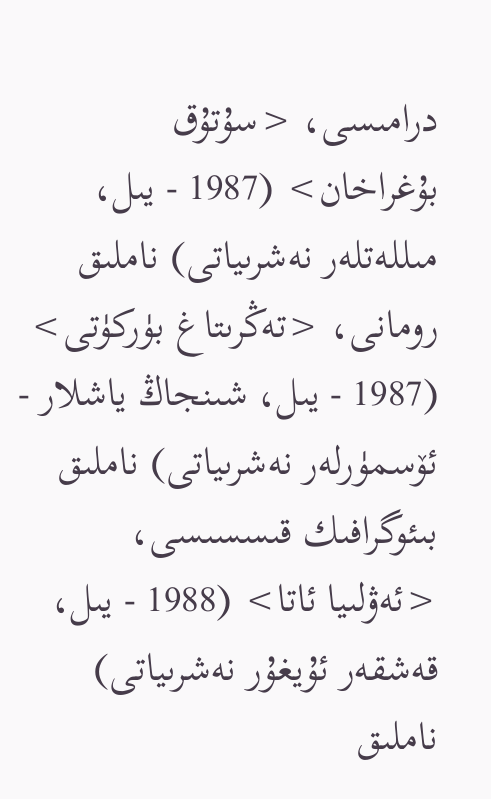درامىسى، <سۇتۇق بۇغراخان> (1987 - يىل، مىللەتلەر نەشرىياتى) ناملىق رومانى، <تەڭرىتاغ بۈركۈتى> (1987 - يىل، شىنجاڭ ياشلار - ئۆسمۈرلەر نەشرىياتى) ناملىق بىئوگرافىك قىسسىسى، <ئەۋلىيا ئاتا> (1988 - يىل، قەشقەر ئۇيغۇر نەشرىياتى) ناملىق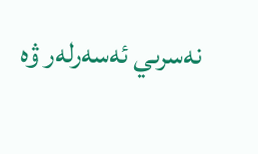نەسرىي ئەسەرلەر ۋە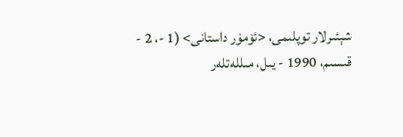شېئىرلار توپلىمى، <ئۆمۈر داستانى> (1 -، 2 - قىسىم، 1990 - يىل، مىللەتلەر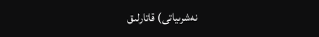نەشرىياتى) قاتارلىق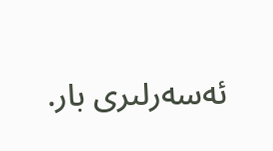ئەسەرلىرى بار.